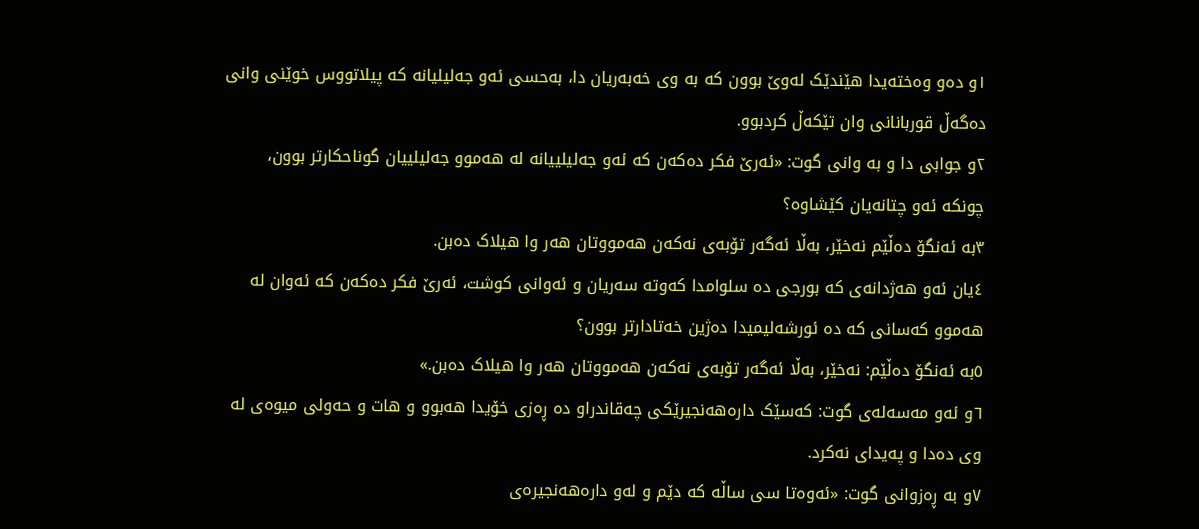١و دەو وەختەیدا هێندێک لەوێ بوون کە بە وی خەبەریان دا، بەحسی ئەو جەلیلیانە کە پیلاتووس خوێنی وانی دەگەڵ قوربانانی وان تێکەڵ کردبوو.
٢و جوابی دا و بە وانی گوت: «ئەرێ فکر دەکەن کە ئەو جەلیلییانە لە هەموو جەلیلییان گوناحکارتر بوون، چونکە ئەو چتانەیان کێشاوە؟
٣بە ئەنگۆ دەڵێم نەخێر، بەڵا ئەگەر تۆبەی نەکەن هەمووتان هەر وا هیلاک دەبن.
٤یان ئەو هەژدانەی کە بورجی دە سلوامدا کەوتە سەریان و ئەوانی کوشت، ئەرێ فکر دەکەن کە ئەوان لە هەموو کەسانی کە دە ئورشەلیمیدا دەژین خەتادارتر بوون؟
٥بە ئەنگۆ دەڵێم: نەخێر، بەڵا ئەگەر تۆبەی نەکەن هەمووتان هەر وا هیلاک دەبن.»
٦و ئەو مەسەلەی گوت: کەسێک دارەهەنجیرێکی چەقاندراو دە ڕەزی خۆیدا هەبوو و هات و حەولی میوەی لە وی دەدا و پەیدای نەکرد.
٧و بە ڕەزوانی گوت: «ئەوەتا سی ساڵە کە دێم و لەو دارەهەنجیرەی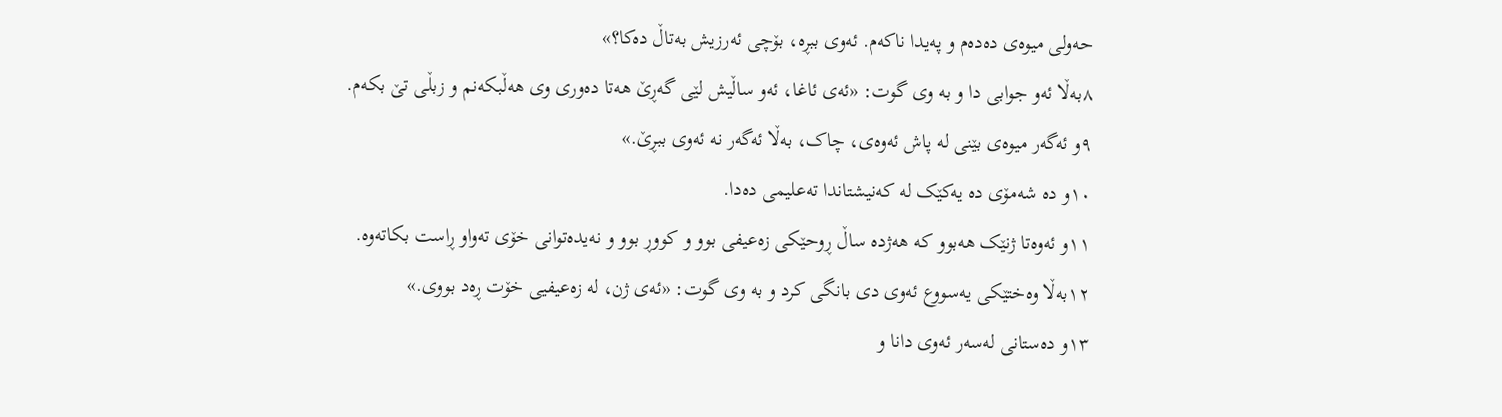حەولی میوەی دەدەم و پەیدا ناکەم. ئەوی ببڕە، بۆچی ئەرزیش بەتاڵ دەکا؟»
٨بەڵا ئەو جوابی دا و بە وی گوت: «ئەی ئاغا، ئەو ساڵیش لێی گەڕێ هەتا دەوری وی هەڵبکەنم و زبڵی تێ بکەم.
٩و ئەگەر میوەی بێنی لە پاش ئەوەی، چاک، بەڵا ئەگەر نە ئەوی ببڕێ.»
١٠و دە شەمۆی دە یەکێک لە کەنیشتاندا تەعلیمی دەدا.
١١و ئەوەتا ژنێک هەبوو کە هەژدە ساڵ ڕوحێکی زەعیفی بوو و کووڕ بوو و نەیدەتوانی خۆی تەواو ڕاست بکاتەوە.
١٢بەڵا وەختێکی یەسووع ئەوی دی بانگی کرد و بە وی گوت: «ئەی ژن، لە زەعیفیی خۆت ڕەد بووی.»
١٣و دەستانی لەسەر ئەوی دانا و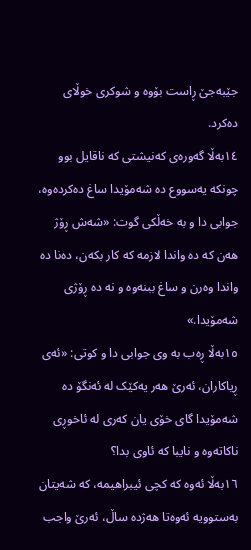جێبەجێ ڕاست بۆوە و شوکری خوڵای دەکرد.
١٤بەڵا گەورەی کەنیشتی کە ناقایل بوو چونکە یەسووع دە شەمۆیدا ساغ دەکردەوە، جوابی دا و بە خەڵکی گوت: «شەش ڕۆژ هەن کە دە واندا لازمە کە کار بکەن، دەنا دە واندا وەرن و ساغ ببنەوە و نە دە ڕۆژی شەمۆیدا.»
١٥بەڵا ڕەب بە وی جوابی دا و کوتی: «ئەی ڕیاکاران، ئەرێ هەر یەکێک لە ئەنگۆ دە شەمۆیدا گای خۆی یان کەری لە ئاخوڕی ناکاتەوە و نایبا کە ئاوی بدا؟
١٦بەڵا ئەوە کە کچی ئیبراهیمە، کە شەیتان بەستوویە ئەوەتا هەژدە ساڵ، ئەرێ واجب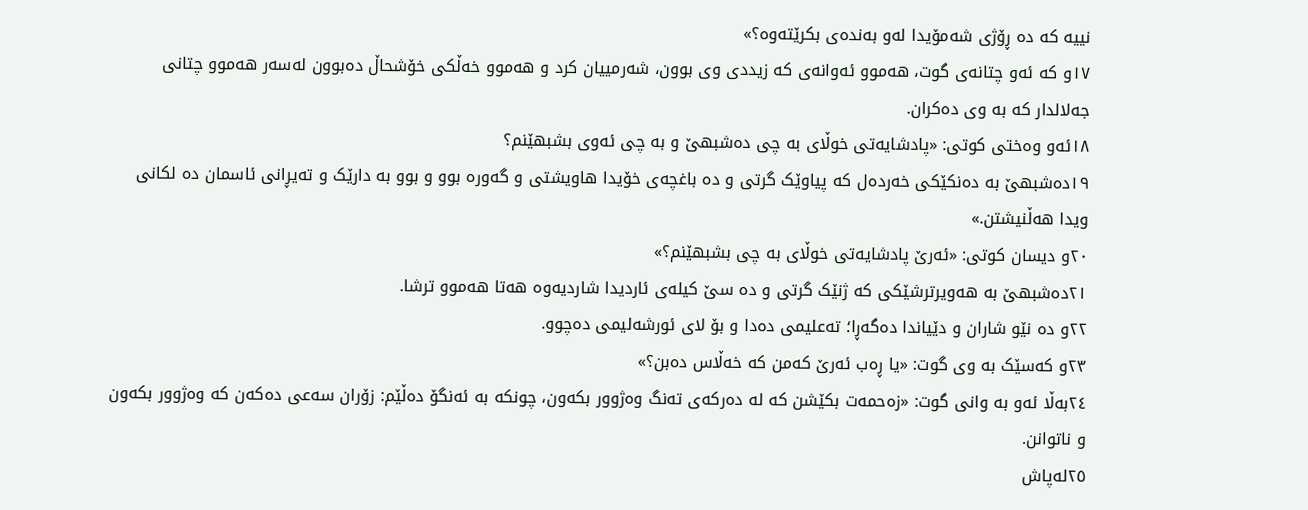نییە کە دە ڕۆژی شەمۆیدا لەو بەندەی بکرێتەوە؟»
١٧و کە ئەو چتانەی گوت، هەموو ئەوانەی کە زیددی وی بوون، شەرمییان کرد و هەموو خەڵکی خۆشحاڵ دەبوون لەسەر هەموو چتانی جەلالدار کە بە وی دەکران.
١٨ئەو وەختی کوتی: «پادشایەتی خوڵای بە چی دەشبهێ و بە چی ئەوی بشبهێنم؟
١٩دەشبهێ بە دەنکێکی خەردەل کە پیاوێک گرتی و دە باغچەی خۆیدا هاویشتی و گەورە بوو و بوو بە دارێک و تەیڕانی ئاسمان دە لکانی ویدا هەڵنیشتن.»
٢٠و دیسان کوتی: «ئەرێ پادشایەتی خوڵای بە چی بشبهێنم؟»
٢١دەشبهێ بە هەویرترشێکی کە ژنێک گرتی و دە سێ کیلەی ئاردیدا شاردیەوە هەتا هەموو ترشا.
٢٢و دە نێو شاران و دێیاندا دەگەڕا؛ تەعلیمی دەدا و بۆ لای ئورشەلیمی دەچوو.
٢٣و کەسێک بە وی گوت: «یا ڕەب ئەرێ کەمن کە خەڵاس دەبن؟»
٢٤بەڵا ئەو بە وانی گوت: «زەحمەت بکێشن کە لە دەرکەی تەنگ وەژوور بکەون، چونکە بە ئەنگۆ دەڵێم: زۆران سەعی دەکەن کە وەژوور بکەون و ناتوانن.
٢٥لەپاش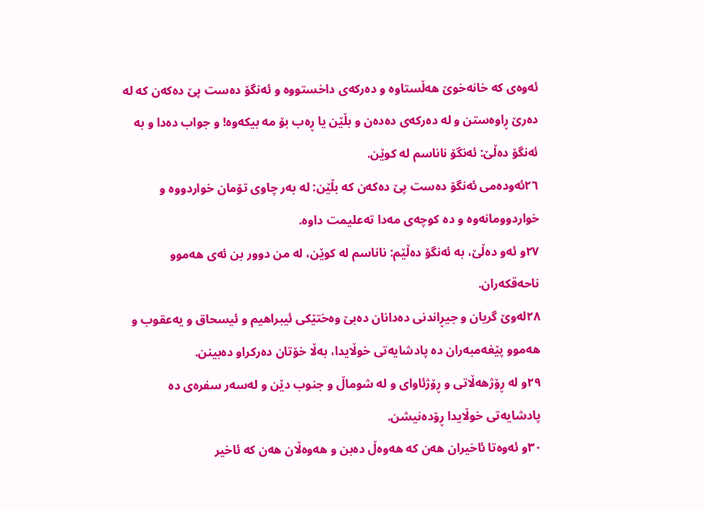ئەوەی کە خانەخوێ هەڵستاوە و دەرکەی داخستووە و ئەنگۆ دەست پێ دەکەن کە لە دەرێ ڕاوەستن و لە دەرکەی دەدەن و بڵێن یا ڕەب بۆ مە بیکەوە! و جواب دەدا و بە ئەنگۆ دەڵێ: ئەنگۆ ناناسم لە کوێن.
٢٦ئەودەمی ئەنگۆ دەست پێ دەکەن کە بڵێن: لە بەر چاوی تۆمان خواردووە و خواردوومانەوە و دە کوچەی مەدا تەعلیمت داوە.
٢٧و ئەو دەڵێ، بە ئەنگۆ دەڵێم: ناناسم لە کوێن، لە من دوور بن ئەی هەموو ناحەقکەران.
٢٨لەوێ گریان و جیڕاندنی دەدانان دەبێ وەختێکی ئیبراهیم و ئیسحاق و یەعقوب و هەموو پێغەمبەران دە پادشایەتی خوڵایدا، بەڵا خۆتان دەرکراو دەبینن.
٢٩و لە ڕۆژهەڵاتی و ڕۆژئاوای و لە شوماڵ و جنوب دێن و لەسەر سفرەی دە پادشایەتی خوڵایدا ڕۆدەنیشن.
٣٠و ئەوەتا ئاخیران هەن کە هەوەڵ دەبن و هەوەڵان هەن کە ئاخیر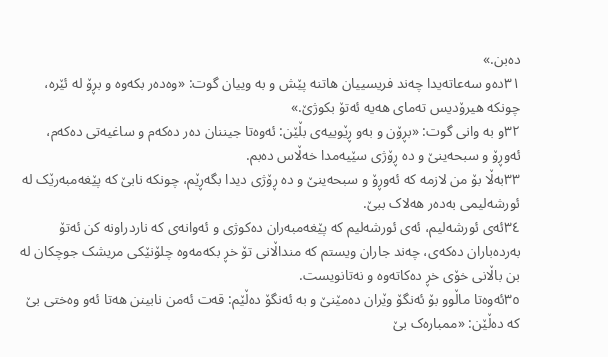دەبن.»
٣١دەو سەعاتەیدا چەند فریسییان هاتنە پێش و بە وییان گوت: «وەدەر بکەوە و بڕۆ لە ئێرە، چونکە هیرۆدیس تەمای هەیە ئەتۆ بکوژێ.»
٣٢و بە وانی گوت: «بڕۆن و بەو ڕێوییەی بڵێن: ئەوەتا جیننان دەر دەکەم و ساغیەتی دەکەم، ئەوڕۆ و سبحەینێ و دە ڕۆژی سێیەمدا خەڵاس دەبم.
٣٣بەڵا بۆ من لازمە کە ئەوڕۆ و سبحەینێ و دە ڕۆژی دیدا بگەڕێم، چونکە نابێ کە پێغەمبەرێک لە ئورشەلیمی بەدەر هەلاک ببێ.
٣٤ئەی ئورشەلیم، ئەی ئورشەلیم کە پێغەمبەران دەکوژی و ئەوانەی کە ناردراونە کن ئەتۆ بەردەباران دەکەی، چەند جاران ویستم کە منداڵانی تۆ خڕ بکەمەوە چلۆنێکی مریشک جوچکان لە بن باڵانی خۆی خڕ دەکاتەوە و نەتانویست.
٣٥ئەوەتا ماڵوو بۆ ئەنگۆ وێران دەمێنێ و بە ئەنگۆ دەڵێم: قەت ئەمن نابینن هەتا ئەو وەختی بێ کە دەڵێن: «ممبارەک بێ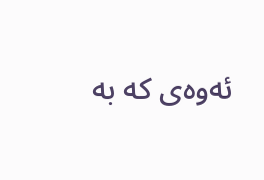ئەوەی کە بە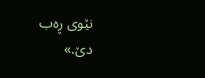نێوی ڕەب دێ.»